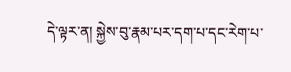དེ་ལྟར་ན། སྐྱེས་བུ་རྣམ་པར་དག་པ་དང་རེག་པ་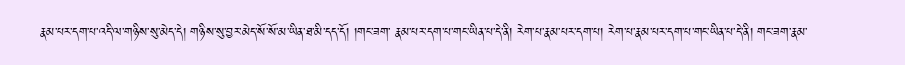རྣམ་པར་དག་པ་འདི་ལ་གཉིས་སུ་མེད་དེ། གཉིས་སུ་བྱར་མེད་སོ་སོ་མ་ཡིན་ཐ་མི་དད་དོ། །གང་ཟག་ རྣམ་པར་དག་པ་གང་ཡིན་པ་དེ་ནི། རེག་པ་རྣམ་པར་དག་པ། རེག་པ་རྣམ་པར་དག་པ་གང་ཡིན་པ་དེ་ནི། གང་ཟག་རྣམ་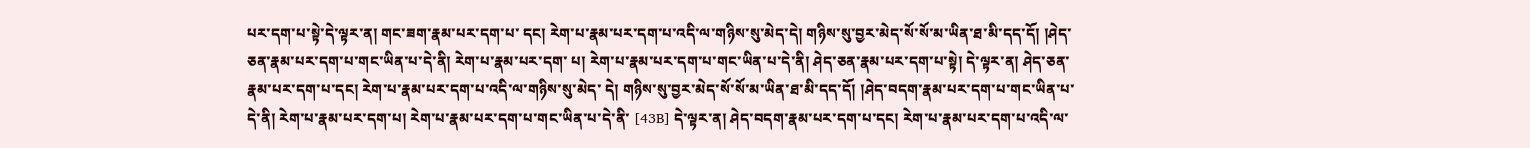པར་དག་པ་སྟེ་དེ་ལྟར་ན། གང་ཟག་རྣམ་པར་དག་པ་ དང། རེག་པ་རྣམ་པར་དག་པ་འདི་ལ་གཉིས་སུ་མེད་དེ། གཉིས་སུ་བྱར་མེད་སོ་སོ་མ་ཡིན་ཐ་མི་དད་དོ། །ཤེད་ཅན་རྣམ་པར་དག་པ་གང་ཡིན་པ་དེ་ནི། རེག་པ་རྣམ་པར་དག་ པ། རེག་པ་རྣམ་པར་དག་པ་གང་ཡིན་པ་དེ་ནི། ཤེད་ཅན་རྣམ་པར་དག་པ་སྟེ། དེ་ལྟར་ན། ཤེད་ཅན་རྣམ་པར་དག་པ་དང། རེག་པ་རྣམ་པར་དག་པ་འདི་ལ་གཉིས་སུ་མེད་ དེ། གཉིས་སུ་བྱར་མེད་སོ་སོ་མ་ཡིན་ཐ་མི་དད་དོ། །ཤེད་བདག་རྣམ་པར་དག་པ་གང་ཡིན་པ་དེ་ནི། རེག་པ་རྣམ་པར་དག་པ། རེག་པ་རྣམ་པར་དག་པ་གང་ཡིན་པ་དེ་ནི་ [43B] དེ་ལྟར་ན། ཤེད་བདག་རྣམ་པར་དག་པ་དང། རེག་པ་རྣམ་པར་དག་པ་འདི་ལ་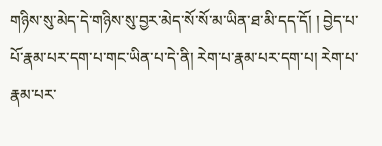གཉིས་སུ་མེད་དེ་གཉིས་སུ་བྱར་མེད་སོ་སོ་མ་ཡིན་ཐ་མི་དད་དོ། ། བྱེད་པ་པོ་རྣམ་པར་དག་པ་གང་ཡིན་པ་དེ་ནི། རེག་པ་རྣམ་པར་དག་པ། རེག་པ་རྣམ་པར་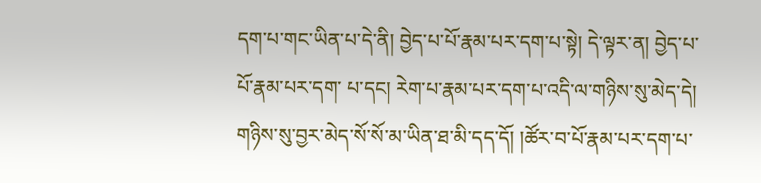དག་པ་གང་ཡིན་པ་དེ་ནི། བྱེད་པ་པོ་རྣམ་པར་དག་པ་སྟེ། དེ་ལྟར་ན། བྱེད་པ་པོ་རྣམ་པར་དག་ པ་དང། རེག་པ་རྣམ་པར་དག་པ་འདི་ལ་གཉིས་སུ་མེད་དེ། གཉིས་སུ་བྱར་མེད་སོ་སོ་མ་ཡིན་ཐ་མི་དད་དོ། །ཚོར་བ་པོ་རྣམ་པར་དག་པ་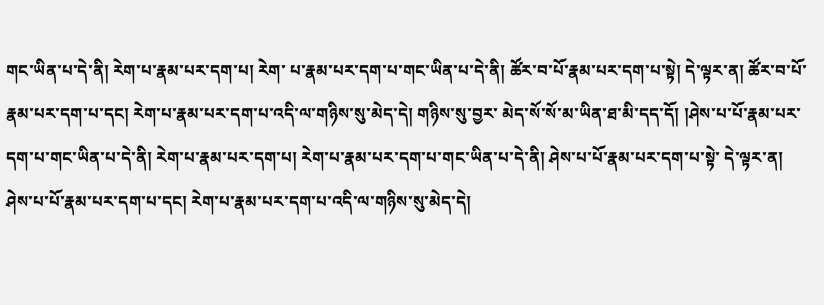གང་ཡིན་པ་དེ་ནི། རེག་པ་རྣམ་པར་དག་པ། རེག་ པ་རྣམ་པར་དག་པ་གང་ཡིན་པ་དེ་ནི། ཚོར་བ་པོ་རྣམ་པར་དག་པ་སྟེ། དེ་ལྟར་ན། ཚོར་བ་པོ་རྣམ་པར་དག་པ་དང། རེག་པ་རྣམ་པར་དག་པ་འདི་ལ་གཉིས་སུ་མེད་དེ། གཉིས་སུ་བྱར་ མེད་སོ་སོ་མ་ཡིན་ཐ་མི་དད་དོ། །ཤེས་པ་པོ་རྣམ་པར་དག་པ་གང་ཡིན་པ་དེ་ནི། རེག་པ་རྣམ་པར་དག་པ། རེག་པ་རྣམ་པར་དག་པ་གང་ཡིན་པ་དེ་ནི། ཤེས་པ་པོ་རྣམ་པར་དག་པ་སྟེ་ དེ་ལྟར་ན། ཤེས་པ་པོ་རྣམ་པར་དག་པ་དང། རེག་པ་རྣམ་པར་དག་པ་འདི་ལ་གཉིས་སུ་མེད་དེ།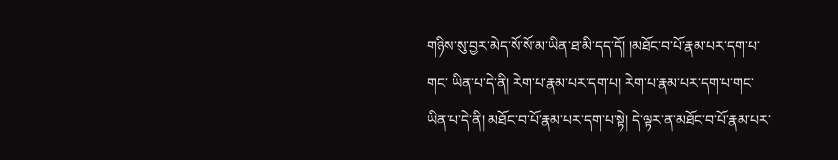གཉིས་སུ་བྱར་མེད་སོ་སོ་མ་ཡིན་ཐ་མི་དད་དོ། །མཐོང་བ་པོ་རྣམ་པར་དག་པ་གང་ ཡིན་པ་དེ་ནི། རེག་པ་རྣམ་པར་དག་པ། རེག་པ་རྣམ་པར་དག་པ་གང་ཡིན་པ་དེ་ནི། མཐོང་བ་པོ་རྣམ་པར་དག་པ་སྟེ། དེ་ལྟར་ན་མཐོང་བ་པོ་རྣམ་པར་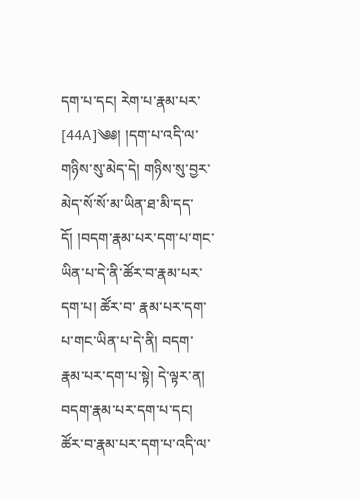དག་པ་དང། རེག་པ་རྣམ་པར་ [44A]༄༅། །དག་པ་འདི་ལ་གཉིས་སུ་མེད་དེ། གཉིས་སུ་བྱར་མེད་སོ་སོ་མ་ཡིན་ཐ་མི་དད་དོ། །བདག་རྣམ་པར་དག་པ་གང་ཡིན་པ་དེ་ནི་ཚོར་བ་རྣམ་པར་དག་པ། ཚོར་བ་ རྣམ་པར་དག་པ་གང་ཡིན་པ་དེ་ནི། བདག་རྣམ་པར་དག་པ་སྟེ། དེ་ལྟར་ན། བདག་རྣམ་པར་དག་པ་དང། ཚོར་བ་རྣམ་པར་དག་པ་འདི་ལ་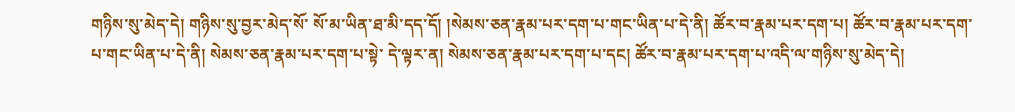གཉིས་སུ་མེད་དེ། གཉིས་སུ་བྱར་མེད་སོ་ སོ་མ་ཡིན་ཐ་མི་དད་དོ། །སེམས་ཅན་རྣམ་པར་དག་པ་གང་ཡིན་པ་དེ་ནི། ཚོར་བ་རྣམ་པར་དག་པ། ཚོར་བ་རྣམ་པར་དག་པ་གང་ཡིན་པ་དེ་ནི། སེམས་ཅན་རྣམ་པར་དག་པ་སྟེ་ དེ་ལྟར་ན། སེམས་ཅན་རྣམ་པར་དག་པ་དང། ཚོར་བ་རྣམ་པར་དག་པ་འདི་ལ་གཉིས་སུ་མེད་དེ།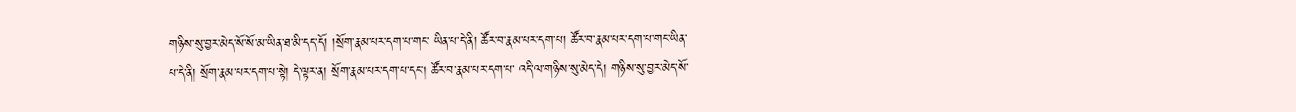གཉིས་སུ་བྱར་མེད་སོ་སོ་མ་ཡིན་ཐ་མི་དད་དོ། །སྲོག་རྣམ་པར་དག་པ་གང་ ཡིན་པ་དེ་ནི། ཚོར་བ་རྣམ་པར་དག་པ། ཚོར་བ་རྣམ་པར་དག་པ་གང་ཡིན་པ་དེ་ནི། སྲོག་རྣམ་པར་དག་པ་སྟེ། དེ་ལྟར་ན། སྲོག་རྣམ་པར་དག་པ་དང། ཚོར་བ་རྣམ་པར་དག་པ་ འདི་ལ་གཉིས་སུ་མེད་དེ། གཉིས་སུ་བྱར་མེད་སོ་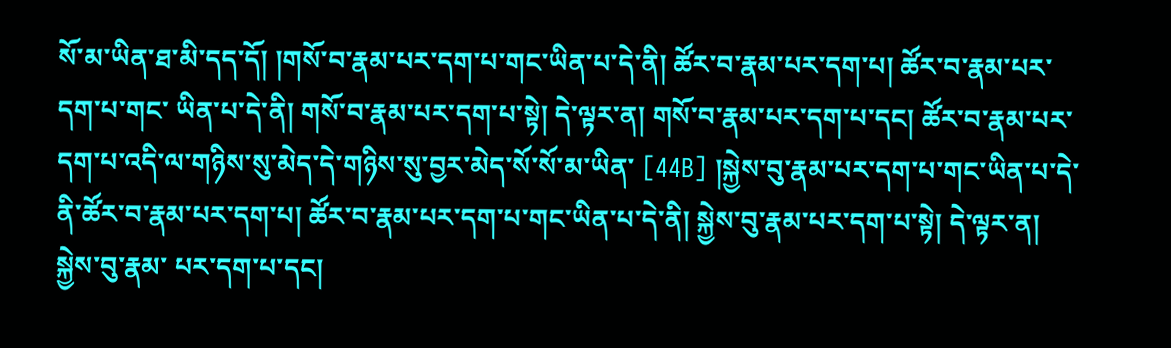སོ་མ་ཡིན་ཐ་མི་དད་དོ། །གསོ་བ་རྣམ་པར་དག་པ་གང་ཡིན་པ་དེ་ནི། ཚོར་བ་རྣམ་པར་དག་པ། ཚོར་བ་རྣམ་པར་དག་པ་གང་ ཡིན་པ་དེ་ནི། གསོ་བ་རྣམ་པར་དག་པ་སྟེ། དེ་ལྟར་ན། གསོ་བ་རྣམ་པར་དག་པ་དང། ཚོར་བ་རྣམ་པར་དག་པ་འདི་ལ་གཉིས་སུ་མེད་དེ་གཉིས་སུ་བྱར་མེད་སོ་སོ་མ་ཡིན་ [44B] །སྐྱེས་བུ་རྣམ་པར་དག་པ་གང་ཡིན་པ་དེ་ནི་ཚོར་བ་རྣམ་པར་དག་པ། ཚོར་བ་རྣམ་པར་དག་པ་གང་ཡིན་པ་དེ་ནི། སྐྱེས་བུ་རྣམ་པར་དག་པ་སྟེ། དེ་ལྟར་ན། སྐྱེས་བུ་རྣམ་ པར་དག་པ་དང།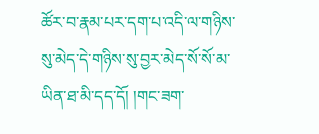ཚོར་བ་རྣམ་པར་དག་པ་འདི་ལ་གཉིས་སུ་མེད་དེ་གཉིས་སུ་བྱར་མེད་སོ་སོ་མ་ཡིན་ཐ་མི་དད་དོ། །གང་ཟག་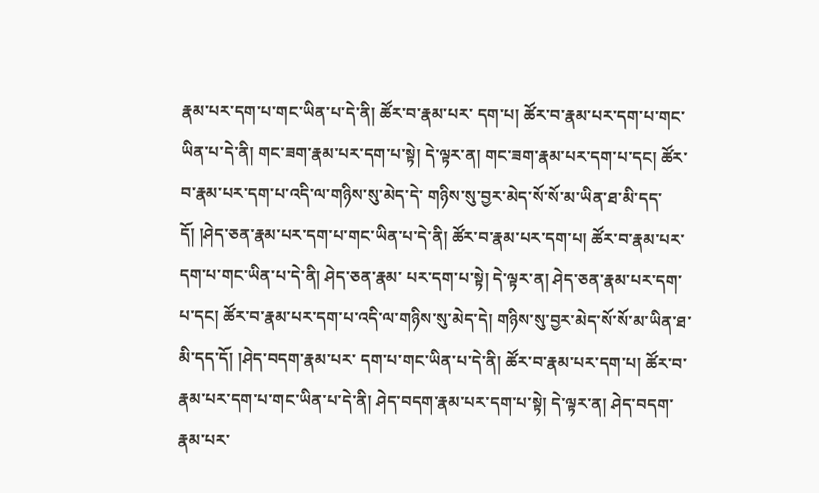རྣམ་པར་དག་པ་གང་ཡིན་པ་དེ་ནི། ཚོར་བ་རྣམ་པར་ དག་པ། ཚོར་བ་རྣམ་པར་དག་པ་གང་ཡིན་པ་དེ་ནི། གང་ཟག་རྣམ་པར་དག་པ་སྟེ། དེ་ལྟར་ན། གང་ཟག་རྣམ་པར་དག་པ་དང། ཚོར་བ་རྣམ་པར་དག་པ་འདི་ལ་གཉིས་སུ་མེད་དེ་ གཉིས་སུ་བྱར་མེད་སོ་སོ་མ་ཡིན་ཐ་མི་དད་དོ། །ཤེད་ཅན་རྣམ་པར་དག་པ་གང་ཡིན་པ་དེ་ནི། ཚོར་བ་རྣམ་པར་དག་པ། ཚོར་བ་རྣམ་པར་དག་པ་གང་ཡིན་པ་དེ་ནི། ཤེད་ཅན་རྣམ་ པར་དག་པ་སྟེ། དེ་ལྟར་ན། ཤེད་ཅན་རྣམ་པར་དག་པ་དང། ཚོར་བ་རྣམ་པར་དག་པ་འདི་ལ་གཉིས་སུ་མེད་དེ། གཉིས་སུ་བྱར་མེད་སོ་སོ་མ་ཡིན་ཐ་མི་དད་དོ། །ཤེད་བདག་རྣམ་པར་ དག་པ་གང་ཡིན་པ་དེ་ནི། ཚོར་བ་རྣམ་པར་དག་པ། ཚོར་བ་རྣམ་པར་དག་པ་གང་ཡིན་པ་དེ་ནི། ཤེད་བདག་རྣམ་པར་དག་པ་སྟེ། དེ་ལྟར་ན། ཤེད་བདག་རྣམ་པར་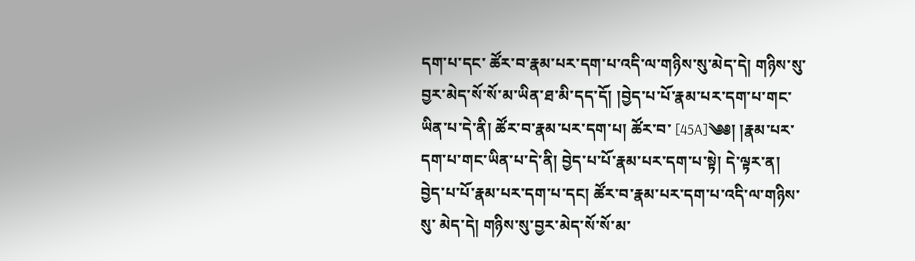དག་པ་དང་ ཚོར་བ་རྣམ་པར་དག་པ་འདི་ལ་གཉིས་སུ་མེད་དེ། གཉིས་སུ་བྱར་མེད་སོ་སོ་མ་ཡིན་ཐ་མི་དད་དོ། །བྱེད་པ་པོ་རྣམ་པར་དག་པ་གང་ཡིན་པ་དེ་ནི། ཚོར་བ་རྣམ་པར་དག་པ། ཚོར་བ་ [45A]༄༅། །རྣམ་པར་དག་པ་གང་ཡིན་པ་དེ་ནི། བྱེད་པ་པོ་རྣམ་པར་དག་པ་སྟེ། དེ་ལྟར་ན། བྱེད་པ་པོ་རྣམ་པར་དག་པ་དང། ཚོར་བ་རྣམ་པར་དག་པ་འདི་ལ་གཉིས་སུ་ མེད་དེ། གཉིས་སུ་བྱར་མེད་སོ་སོ་མ་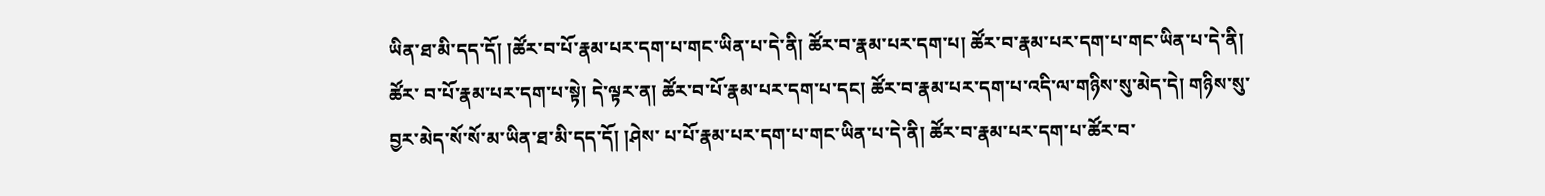ཡིན་ཐ་མི་དད་དོ། །ཚོར་བ་པོ་རྣམ་པར་དག་པ་གང་ཡིན་པ་དེ་ནི། ཚོར་བ་རྣམ་པར་དག་པ། ཚོར་བ་རྣམ་པར་དག་པ་གང་ཡིན་པ་དེ་ནི། ཚོར་ བ་པོ་རྣམ་པར་དག་པ་སྟེ། དེ་ལྟར་ན། ཚོར་བ་པོ་རྣམ་པར་དག་པ་དང། ཚོར་བ་རྣམ་པར་དག་པ་འདི་ལ་གཉིས་སུ་མེད་དེ། གཉིས་སུ་བྱར་མེད་སོ་སོ་མ་ཡིན་ཐ་མི་དད་དོ། །ཤེས་ པ་པོ་རྣམ་པར་དག་པ་གང་ཡིན་པ་དེ་ནི། ཚོར་བ་རྣམ་པར་དག་པ་ཚོར་བ་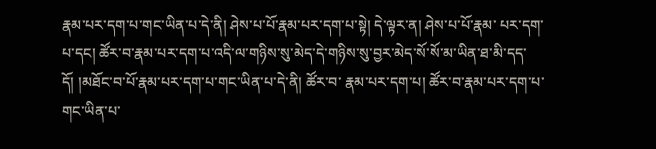རྣམ་པར་དག་པ་གང་ཡིན་པ་དེ་ནི། ཤེས་པ་པོ་རྣམ་པར་དག་པ་སྟེ། དེ་ལྟར་ན། ཤེས་པ་པོ་རྣམ་ པར་དག་པ་དང། ཚོར་བ་རྣམ་པར་དག་པ་འདི་ལ་གཉིས་སུ་མེད་དེ་གཉིས་སུ་བྱར་མེད་སོ་སོ་མ་ཡིན་ཐ་མི་དད་དོ། །མཐོང་བ་པོ་རྣམ་པར་དག་པ་གང་ཡིན་པ་དེ་ནི། ཚོར་བ་ རྣམ་པར་དག་པ། ཚོར་བ་རྣམ་པར་དག་པ་གང་ཡིན་པ་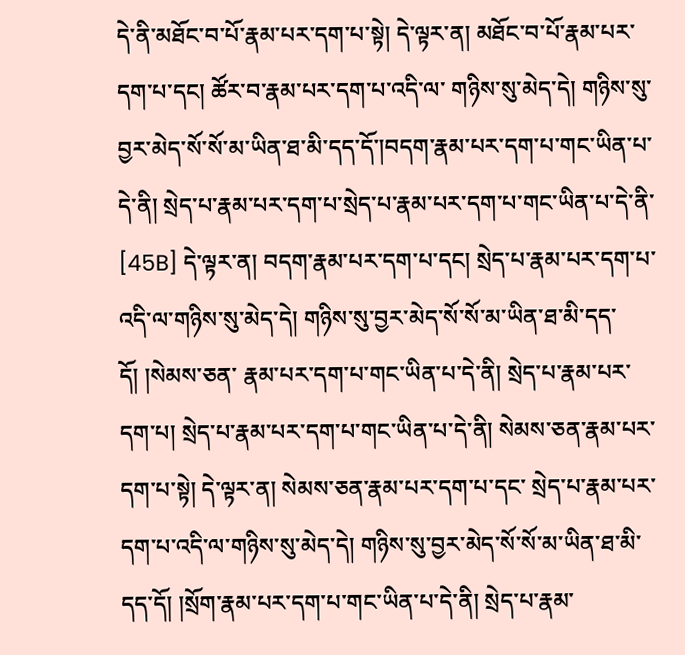དེ་ནི་མཐོང་བ་པོ་རྣམ་པར་དག་པ་སྟེ། དེ་ལྟར་ན། མཐོང་བ་པོ་རྣམ་པར་དག་པ་དང། ཚོར་བ་རྣམ་པར་དག་པ་འདི་ལ་ གཉིས་སུ་མེད་དེ། གཉིས་སུ་བྱར་མེད་སོ་སོ་མ་ཡིན་ཐ་མི་དད་དོ་།བདག་རྣམ་པར་དག་པ་གང་ཡིན་པ་དེ་ནི། སྲེད་པ་རྣམ་པར་དག་པ་སྲེད་པ་རྣམ་པར་དག་པ་གང་ཡིན་པ་དེ་ནི་ [45B] དེ་ལྟར་ན། བདག་རྣམ་པར་དག་པ་དང། སྲེད་པ་རྣམ་པར་དག་པ་འདི་ལ་གཉིས་སུ་མེད་དེ། གཉིས་སུ་བྱར་མེད་སོ་སོ་མ་ཡིན་ཐ་མི་དད་དོ། །སེམས་ཅན་ རྣམ་པར་དག་པ་གང་ཡིན་པ་དེ་ནི། སྲེད་པ་རྣམ་པར་དག་པ། སྲེད་པ་རྣམ་པར་དག་པ་གང་ཡིན་པ་དེ་ནི། སེམས་ཅན་རྣམ་པར་དག་པ་སྟེ། དེ་ལྟར་ན། སེམས་ཅན་རྣམ་པར་དག་པ་དང་ སྲེད་པ་རྣམ་པར་དག་པ་འདི་ལ་གཉིས་སུ་མེད་དེ། གཉིས་སུ་བྱར་མེད་སོ་སོ་མ་ཡིན་ཐ་མི་དད་དོ། །སྲོག་རྣམ་པར་དག་པ་གང་ཡིན་པ་དེ་ནི། སྲེད་པ་རྣམ་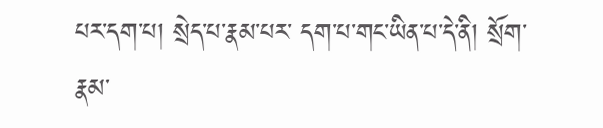པར་དག་པ། སྲེད་པ་རྣམ་པར་ དག་པ་གང་ཡིན་པ་དེ་ནི། སྲོག་རྣམ་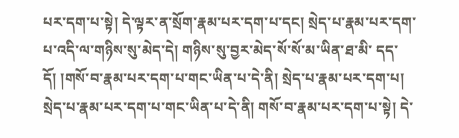པར་དག་པ་སྟེ། དེ་ལྟར་ན་སྲོག་རྣམ་པར་དག་པ་དང། སྲེད་པ་རྣམ་པར་དག་པ་འདི་ལ་གཉིས་སུ་མེད་དེ། གཉིས་སུ་བྱར་མེད་སོ་སོ་མ་ཡིན་ཐ་མི་ དད་དོ། །གསོ་བ་རྣམ་པར་དག་པ་གང་ཡིན་པ་དེ་ནི། སྲེད་པ་རྣམ་པར་དག་པ། སྲེད་པ་རྣམ་པར་དག་པ་གང་ཡིན་པ་དེ་ནི། གསོ་བ་རྣམ་པར་དག་པ་སྟེ། དེ་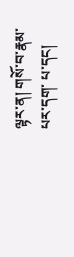ལྟར་ན། གསོ་བ་རྣམ་པར་དག་ པ་དང།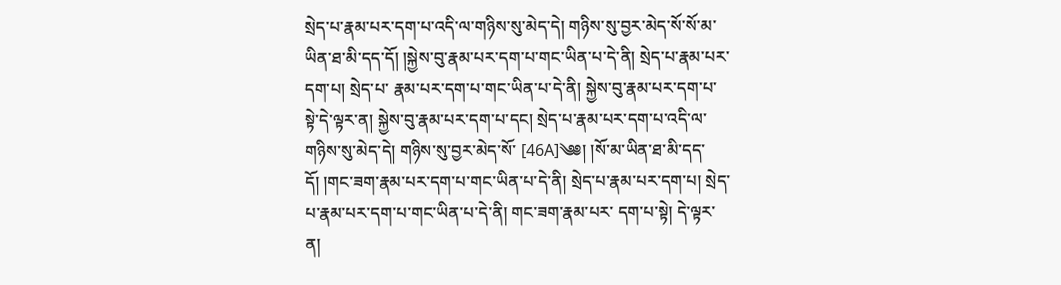སྲེད་པ་རྣམ་པར་དག་པ་འདི་ལ་གཉིས་སུ་མེད་དེ། གཉིས་སུ་བྱར་མེད་སོ་སོ་མ་ཡིན་ཐ་མི་དད་དོ། །སྐྱེས་བུ་རྣམ་པར་དག་པ་གང་ཡིན་པ་དེ་ནི། སྲེད་པ་རྣམ་པར་དག་པ། སྲེད་པ་ རྣམ་པར་དག་པ་གང་ཡིན་པ་དེ་ནི། སྐྱེས་བུ་རྣམ་པར་དག་པ་སྟེ་དེ་ལྟར་ན། སྐྱེས་བུ་རྣམ་པར་དག་པ་དང། སྲེད་པ་རྣམ་པར་དག་པ་འདི་ལ་གཉིས་སུ་མེད་དེ། གཉིས་སུ་བྱར་མེད་སོ་ [46A]༄༅། །སོ་མ་ཡིན་ཐ་མི་དད་དོ། །གང་ཟག་རྣམ་པར་དག་པ་གང་ཡིན་པ་དེ་ནི། སྲེད་པ་རྣམ་པར་དག་པ། སྲེད་པ་རྣམ་པར་དག་པ་གང་ཡིན་པ་དེ་ནི། གང་ཟག་རྣམ་པར་ དག་པ་སྟེ། དེ་ལྟར་ན།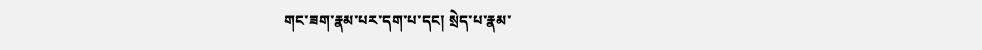གང་ཟག་རྣམ་པར་དག་པ་དང། སྲེད་པ་རྣམ་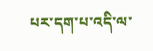པར་དག་པ་འདི་ལ་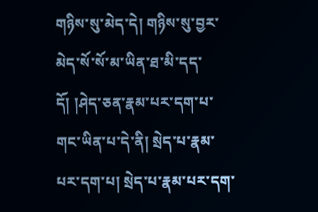གཉིས་སུ་མེད་དེ། གཉིས་སུ་བྱར་མེད་སོ་སོ་མ་ཡིན་ཐ་མི་དད་དོ། །ཤེད་ཅན་རྣམ་པར་དག་པ་ གང་ཡིན་པ་དེ་ནི། སྲེད་པ་རྣམ་པར་དག་པ། སྲེད་པ་རྣམ་པར་དག་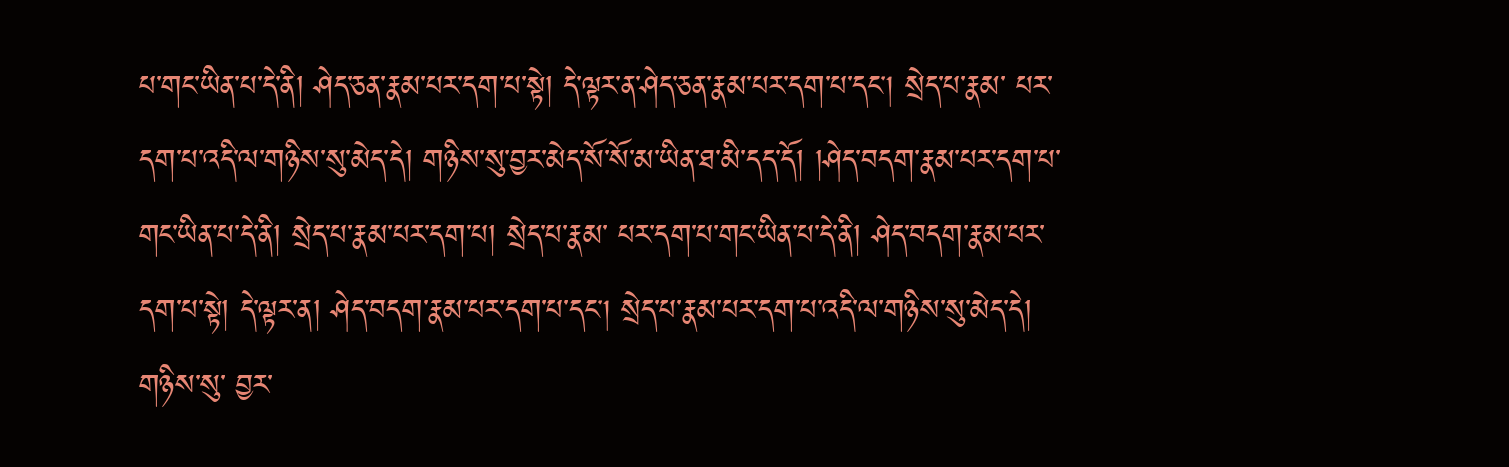པ་གང་ཡིན་པ་དེ་ནི། ཤེད་ཅན་རྣམ་པར་དག་པ་སྟེ། དེ་ལྟར་ན་ཤེད་ཅན་རྣམ་པར་དག་པ་དང། སྲེད་པ་རྣམ་ པར་དག་པ་འདི་ལ་གཉིས་སུ་མེད་དེ། གཉིས་སུ་བྱར་མེད་སོ་སོ་མ་ཡིན་ཐ་མི་དད་དོ། །ཤེད་བདག་རྣམ་པར་དག་པ་གང་ཡིན་པ་དེ་ནི། སྲེད་པ་རྣམ་པར་དག་པ། སྲེད་པ་རྣམ་ པར་དག་པ་གང་ཡིན་པ་དེ་ནི། ཤེད་བདག་རྣམ་པར་དག་པ་སྟེ། དེ་ལྟར་ན། ཤེད་བདག་རྣམ་པར་དག་པ་དང། སྲེད་པ་རྣམ་པར་དག་པ་འདི་ལ་གཉིས་སུ་མེད་དེ། གཉིས་སུ་ བྱར་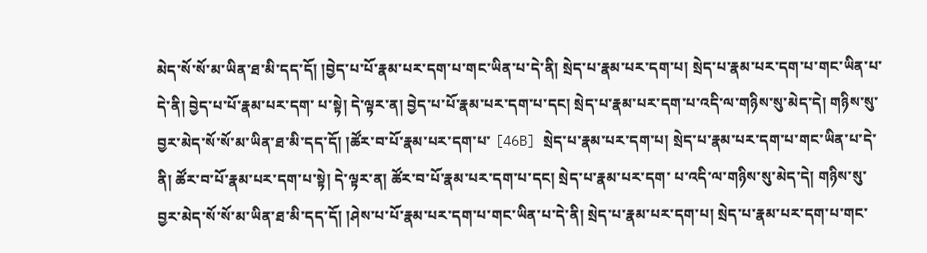མེད་སོ་སོ་མ་ཡིན་ཐ་མི་དད་དོ། །བྱེད་པ་པོ་རྣམ་པར་དག་པ་གང་ཡིན་པ་དེ་ནི། སྲེད་པ་རྣམ་པར་དག་པ། སྲེད་པ་རྣམ་པར་དག་པ་གང་ཡིན་པ་དེ་ནི། བྱེད་པ་པོ་རྣམ་པར་དག་ པ་སྟེ། དེ་ལྟར་ན། བྱེད་པ་པོ་རྣམ་པར་དག་པ་དང། སྲེད་པ་རྣམ་པར་དག་པ་འདི་ལ་གཉིས་སུ་མེད་དེ། གཉིས་སུ་བྱར་མེད་སོ་སོ་མ་ཡིན་ཐ་མི་དད་དོ། །ཚོར་བ་པོ་རྣམ་པར་དག་པ་ [46B] སྲེད་པ་རྣམ་པར་དག་པ། སྲེད་པ་རྣམ་པར་དག་པ་གང་ཡིན་པ་དེ་ནི། ཚོར་བ་པོ་རྣམ་པར་དག་པ་སྟེ། དེ་ལྟར་ན། ཚོར་བ་པོ་རྣམ་པར་དག་པ་དང། སྲེད་པ་རྣམ་པར་དག་ པ་འདི་ལ་གཉིས་སུ་མེད་དེ། གཉིས་སུ་བྱར་མེད་སོ་སོ་མ་ཡིན་ཐ་མི་དད་དོ། །ཤེས་པ་པོ་རྣམ་པར་དག་པ་གང་ཡིན་པ་དེ་ནི། སྲེད་པ་རྣམ་པར་དག་པ། སྲེད་པ་རྣམ་པར་དག་པ་གང་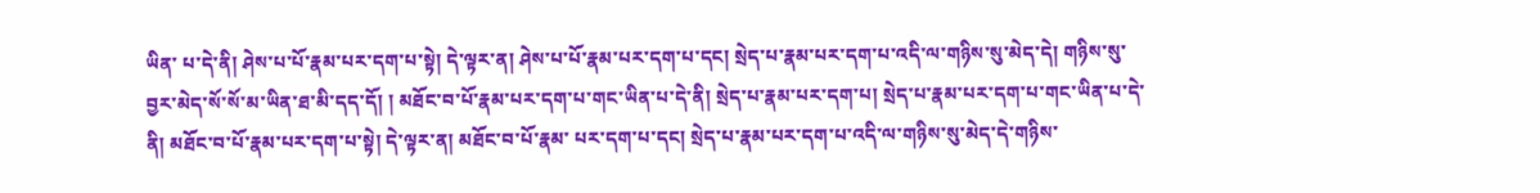ཡིན་ པ་དེ་ནི། ཤེས་པ་པོ་རྣམ་པར་དག་པ་སྟེ། དེ་ལྟར་ན། ཤེས་པ་པོ་རྣམ་པར་དག་པ་དང། སྲེད་པ་རྣམ་པར་དག་པ་འདི་ལ་གཉིས་སུ་མེད་དེ། གཉིས་སུ་བྱར་མེད་སོ་སོ་མ་ཡིན་ཐ་མི་དད་དོ། ། མཐོང་བ་པོ་རྣམ་པར་དག་པ་གང་ཡིན་པ་དེ་ནི། སྲེད་པ་རྣམ་པར་དག་པ། སྲེད་པ་རྣམ་པར་དག་པ་གང་ཡིན་པ་དེ་ནི། མཐོང་བ་པོ་རྣམ་པར་དག་པ་སྟེ། དེ་ལྟར་ན། མཐོང་བ་པོ་རྣམ་ པར་དག་པ་དང། སྲེད་པ་རྣམ་པར་དག་པ་འདི་ལ་གཉིས་སུ་མེད་དེ་གཉིས་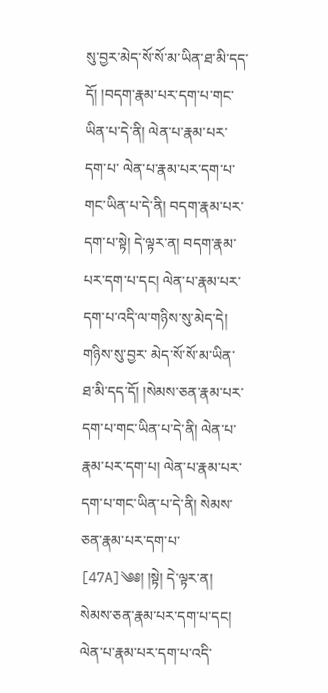སུ་བྱར་མེད་སོ་སོ་མ་ཡིན་ཐ་མི་དད་དོ། །བདག་རྣམ་པར་དག་པ་གང་ཡིན་པ་དེ་ནི། ལེན་པ་རྣམ་པར་དག་པ་ ལེན་པ་རྣམ་པར་དག་པ་གང་ཡིན་པ་དེ་ནི། བདག་རྣམ་པར་དག་པ་སྟེ། དེ་ལྟར་ན། བདག་རྣམ་པར་དག་པ་དང། ལེན་པ་རྣམ་པར་དག་པ་འདི་ལ་གཉིས་སུ་མེད་དེ། གཉིས་སུ་བྱར་ མེད་སོ་སོ་མ་ཡིན་ཐ་མི་དད་དོ། །སེམས་ཅན་རྣམ་པར་དག་པ་གང་ཡིན་པ་དེ་ནི། ལེན་པ་རྣམ་པར་དག་པ། ལེན་པ་རྣམ་པར་དག་པ་གང་ཡིན་པ་དེ་ནི། སེམས་ཅན་རྣམ་པར་དག་པ་ [47A]༄༅། །སྟེ། དེ་ལྟར་ན། སེམས་ཅན་རྣམ་པར་དག་པ་དང། ལེན་པ་རྣམ་པར་དག་པ་འདི་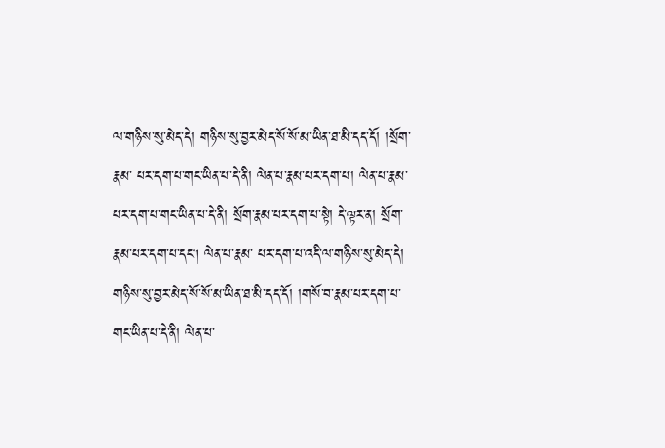ལ་གཉིས་སུ་མེད་དེ། གཉིས་སུ་བྱར་མེད་སོ་སོ་མ་ཡིན་ཐ་མི་དད་དོ། །སྲོག་རྣམ་ པར་དག་པ་གང་ཡིན་པ་དེ་ནི། ལེན་པ་རྣམ་པར་དག་པ། ལེན་པ་རྣམ་པར་དག་པ་གང་ཡིན་པ་དེ་ནི། སྲོག་རྣམ་པར་དག་པ་སྟེ། དེ་ལྟར་ན། སྲོག་རྣམ་པར་དག་པ་དང། ལེན་པ་རྣམ་ པར་དག་པ་འདི་ལ་གཉིས་སུ་མེད་དེ། གཉིས་སུ་བྱར་མེད་སོ་སོ་མ་ཡིན་ཐ་མི་དད་དོ། །གསོ་བ་རྣམ་པར་དག་པ་གང་ཡིན་པ་དེ་ནི། ལེན་པ་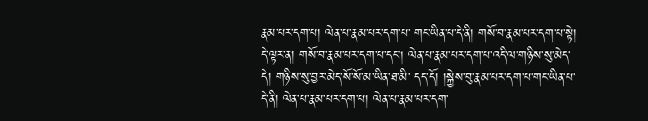རྣམ་པར་དག་པ། ལེན་པ་རྣམ་པར་དག་པ་ གང་ཡིན་པ་དེ་ནི། གསོ་བ་རྣམ་པར་དག་པ་སྟེ། དེ་ལྟར་ན། གསོ་བ་རྣམ་པར་དག་པ་དང། ལེན་པ་རྣམ་པར་དག་པ་འདི་ལ་གཉིས་སུ་མེད་དེ། གཉིས་སུ་བྱར་མེད་སོ་སོ་མ་ཡིན་ཐ་མི་ དད་དོ། །སྐྱེས་བུ་རྣམ་པར་དག་པ་གང་ཡིན་པ་དེ་ནི། ལེན་པ་རྣམ་པར་དག་པ། ལེན་པ་རྣམ་པར་དག་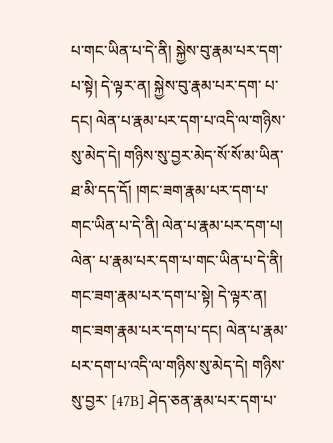པ་གང་ཡིན་པ་དེ་ནི། སྐྱེས་བུ་རྣམ་པར་དག་པ་སྟེ། དེ་ལྟར་ན། སྐྱེས་བུ་རྣམ་པར་དག་ པ་དང། ལེན་པ་རྣམ་པར་དག་པ་འདི་ལ་གཉིས་སུ་མེད་དེ། གཉིས་སུ་བྱར་མེད་སོ་སོ་མ་ཡིན་ཐ་མི་དད་དོ། །གང་ཟག་རྣམ་པར་དག་པ་གང་ཡིན་པ་དེ་ནི། ལེན་པ་རྣམ་པར་དག་པ། ལེན་ པ་རྣམ་པར་དག་པ་གང་ཡིན་པ་དེ་ནི། གང་ཟག་རྣམ་པར་དག་པ་སྟེ། དེ་ལྟར་ན། གང་ཟག་རྣམ་པར་དག་པ་དང། ལེན་པ་རྣམ་པར་དག་པ་འདི་ལ་གཉིས་སུ་མེད་དེ། གཉིས་སུ་བྱར་ [47B] ཤེད་ཅན་རྣམ་པར་དག་པ་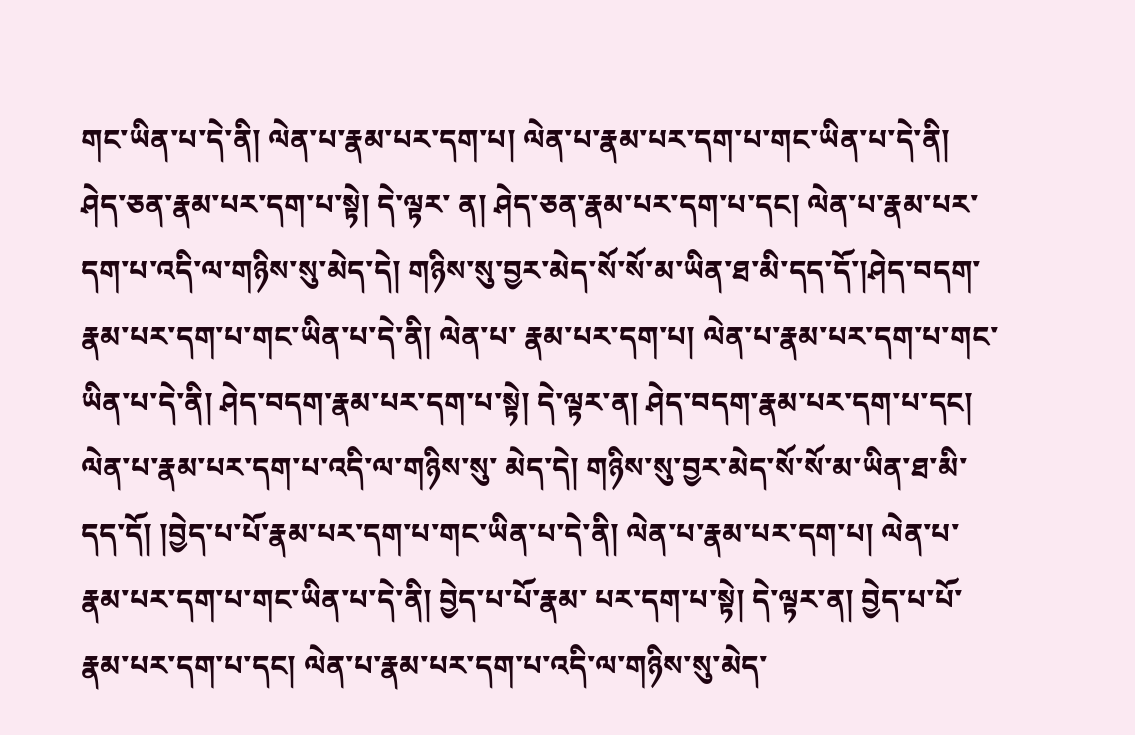གང་ཡིན་པ་དེ་ནི། ལེན་པ་རྣམ་པར་དག་པ། ལེན་པ་རྣམ་པར་དག་པ་གང་ཡིན་པ་དེ་ནི། ཤེད་ཅན་རྣམ་པར་དག་པ་སྟེ། དེ་ལྟར་ ན། ཤེད་ཅན་རྣམ་པར་དག་པ་དང། ལེན་པ་རྣམ་པར་དག་པ་འདི་ལ་གཉིས་སུ་མེད་དེ། གཉིས་སུ་བྱར་མེད་སོ་སོ་མ་ཡིན་ཐ་མི་དད་དོ་།ཤེད་བདག་རྣམ་པར་དག་པ་གང་ཡིན་པ་དེ་ནི། ལེན་པ་ རྣམ་པར་དག་པ། ལེན་པ་རྣམ་པར་དག་པ་གང་ཡིན་པ་དེ་ནི། ཤེད་བདག་རྣམ་པར་དག་པ་སྟེ། དེ་ལྟར་ན། ཤེད་བདག་རྣམ་པར་དག་པ་དང། ལེན་པ་རྣམ་པར་དག་པ་འདི་ལ་གཉིས་སུ་ མེད་དེ། གཉིས་སུ་བྱར་མེད་སོ་སོ་མ་ཡིན་ཐ་མི་དད་དོ། །བྱེད་པ་པོ་རྣམ་པར་དག་པ་གང་ཡིན་པ་དེ་ནི། ལེན་པ་རྣམ་པར་དག་པ། ལེན་པ་རྣམ་པར་དག་པ་གང་ཡིན་པ་དེ་ནི། བྱེད་པ་པོ་རྣམ་ པར་དག་པ་སྟེ། དེ་ལྟར་ན། བྱེད་པ་པོ་རྣམ་པར་དག་པ་དང། ལེན་པ་རྣམ་པར་དག་པ་འདི་ལ་གཉིས་སུ་མེད་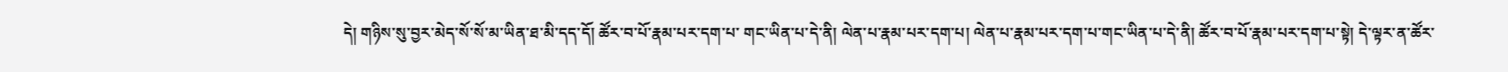དེ། གཉིས་སུ་བྱར་མེད་སོ་སོ་མ་ཡིན་ཐ་མི་དད་དོ། ཚོར་བ་པོ་རྣམ་པར་དག་པ་ གང་ཡིན་པ་དེ་ནི། ལེན་པ་རྣམ་པར་དག་པ། ལེན་པ་རྣམ་པར་དག་པ་གང་ཡིན་པ་དེ་ནི། ཚོར་བ་པོ་རྣམ་པར་དག་པ་སྟེ། དེ་ལྟར་ན་ཚོར་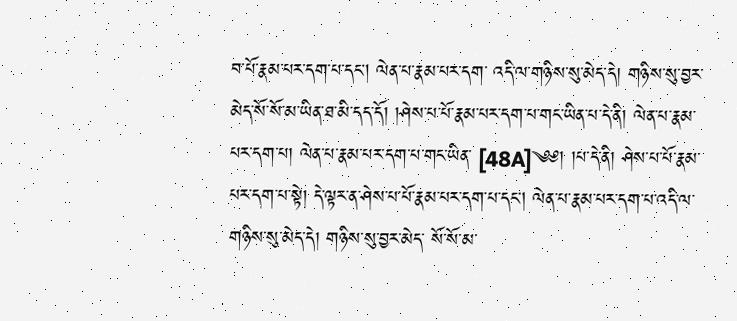བ་པོ་རྣམ་པར་དག་པ་དང། ལེན་པ་རྣམ་པར་དག་ འདི་ལ་གཉིས་སུ་མེད་དེ། གཉིས་སུ་བྱར་མེད་སོ་སོ་མ་ཡིན་ཐ་མི་དད་དོ། །ཤེས་པ་པོ་རྣམ་པར་དག་པ་གང་ཡིན་པ་དེ་ནི། ལེན་པ་རྣམ་པར་དག་པ། ལེན་པ་རྣམ་པར་དག་པ་གང་ཡིན་ [48A]༄༅། །པ་དེ་ནི། ཤེས་པ་པོ་རྣམ་པར་དག་པ་སྟེ། དེ་ལྟར་ན་ཤེས་པ་པོ་རྣམ་པར་དག་པ་དང། ལེན་པ་རྣམ་པར་དག་པ་འདི་ལ་གཉིས་སུ་མེད་དེ། གཉིས་སུ་བྱར་མེད་ སོ་སོ་མ་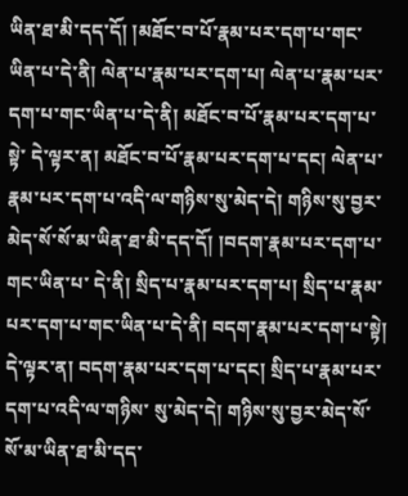ཡིན་ཐ་མི་དད་དོ། །མཐོང་བ་པོ་རྣམ་པར་དག་པ་གང་ཡིན་པ་དེ་ནི། ལེན་པ་རྣམ་པར་དག་པ། ལེན་པ་རྣམ་པར་དག་པ་གང་ཡིན་པ་དེ་ནི། མཐོང་བ་པོ་རྣམ་པར་དག་པ་སྟེ་ དེ་ལྟར་ན། མཐོང་བ་པོ་རྣམ་པར་དག་པ་དང། ལེན་པ་རྣམ་པར་དག་པ་འདི་ལ་གཉིས་སུ་མེད་དེ། གཉིས་སུ་བྱར་མེད་སོ་སོ་མ་ཡིན་ཐ་མི་དད་དོ། །བདག་རྣམ་པར་དག་པ་གང་ཡིན་པ་ དེ་ནི། སྲིད་པ་རྣམ་པར་དག་པ། སྲིད་པ་རྣམ་པར་དག་པ་གང་ཡིན་པ་དེ་ནི། བདག་རྣམ་པར་དག་པ་སྟེ། དེ་ལྟར་ན། བདག་རྣམ་པར་དག་པ་དང། སྲིད་པ་རྣམ་པར་དག་པ་འདི་ལ་གཉིས་ སུ་མེད་དེ། གཉིས་སུ་བྱར་མེད་སོ་སོ་མ་ཡིན་ཐ་མི་དད་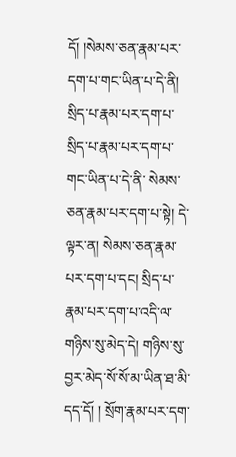དོ། །སེམས་ཅན་རྣམ་པར་དག་པ་གང་ཡིན་པ་དེ་ནི། སྲིད་པ་རྣམ་པར་དག་པ་སྲིད་པ་རྣམ་པར་དག་པ་གང་ཡིན་པ་དེ་ནི་ སེམས་ཅན་རྣམ་པར་དག་པ་སྟེ། དེ་ལྟར་ན། སེམས་ཅན་རྣམ་པར་དག་པ་དང། སྲིད་པ་རྣམ་པར་དག་པ་འདི་ལ་གཉིས་སུ་མེད་དེ། གཉིས་སུ་བྱར་མེད་སོ་སོ་མ་ཡིན་ཐ་མི་དད་དོ། ། སྲོག་རྣམ་པར་དག་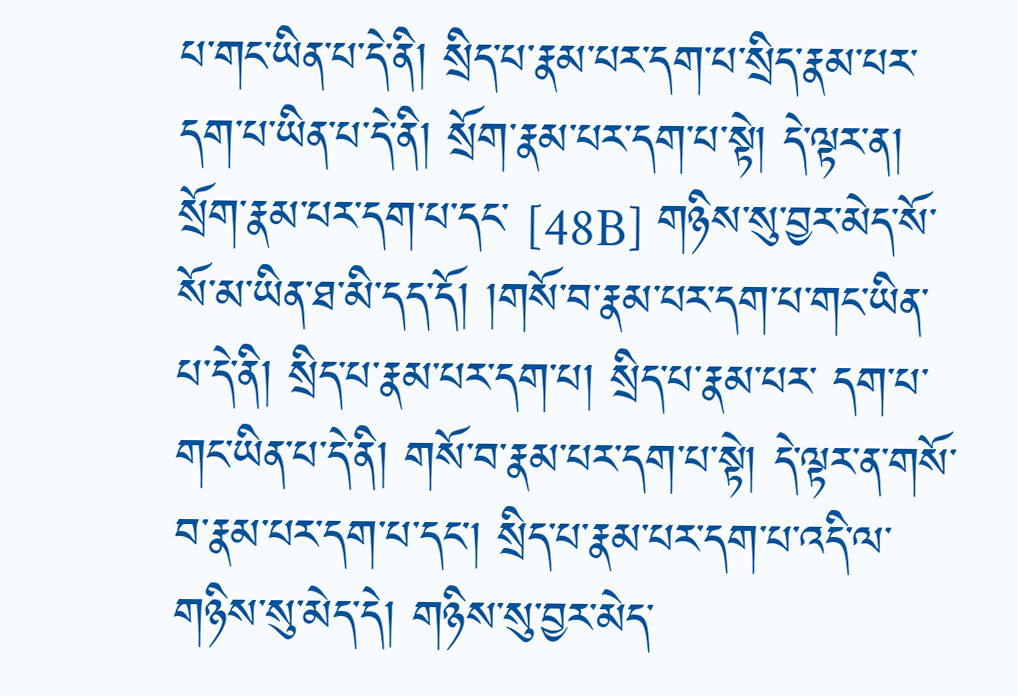པ་གང་ཡིན་པ་དེ་ནི། སྲིད་པ་རྣམ་པར་དག་པ་སྲིད་རྣམ་པར་དག་པ་ཡིན་པ་དེ་ནི། སྲོག་རྣམ་པར་དག་པ་སྟེ། དེ་ལྟར་ན། སྲོག་རྣམ་པར་དག་པ་དང་ [48B] གཉིས་སུ་བྱར་མེད་སོ་སོ་མ་ཡིན་ཐ་མི་དད་དོ། །གསོ་བ་རྣམ་པར་དག་པ་གང་ཡིན་པ་དེ་ནི། སྲིད་པ་རྣམ་པར་དག་པ། སྲིད་པ་རྣམ་པར་ དག་པ་གང་ཡིན་པ་དེ་ནི། གསོ་བ་རྣམ་པར་དག་པ་སྟེ། དེ་ལྟར་ན་གསོ་བ་རྣམ་པར་དག་པ་དང། སྲིད་པ་རྣམ་པར་དག་པ་འདི་ལ་གཉིས་སུ་མེད་དེ། གཉིས་སུ་བྱར་མེད་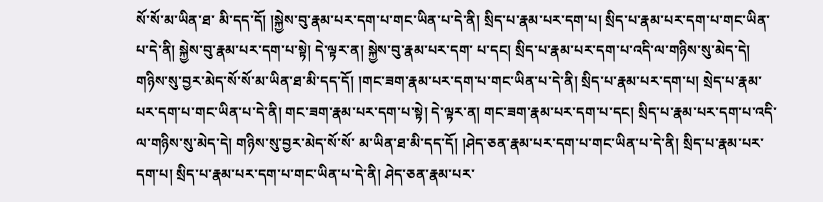སོ་སོ་མ་ཡིན་ཐ་ མི་དད་དོ། །སྐྱེས་བུ་རྣམ་པར་དག་པ་གང་ཡིན་པ་དེ་ནི། སྲིད་པ་རྣམ་པར་དག་པ། སྲིད་པ་རྣམ་པར་དག་པ་གང་ཡིན་པ་དེ་ནི། སྐྱེས་བུ་རྣམ་པར་དག་པ་སྟེ། དེ་ལྟར་ན། སྐྱེས་བུ་རྣམ་པར་དག་ པ་དང། སྲིད་པ་རྣམ་པར་དག་པ་འདི་ལ་གཉིས་སུ་མེད་དེ། གཉིས་སུ་བྱར་མེད་སོ་སོ་མ་ཡིན་ཐ་མི་དད་དོ། །གང་ཟག་རྣམ་པར་དག་པ་གང་ཡིན་པ་དེ་ནི། སྲིད་པ་རྣམ་པར་དག་པ། སྲེད་པ་རྣམ་ པར་དག་པ་གང་ཡིན་པ་དེ་ནི། གང་ཟག་རྣམ་པར་དག་པ་སྟེ། དེ་ལྟར་ན། གང་ཟག་རྣམ་པར་དག་པ་དང། སྲིད་པ་རྣམ་པར་དག་པ་འདི་ལ་གཉིས་སུ་མེད་དེ། གཉིས་སུ་བྱར་མེད་སོ་སོ་ མ་ཡིན་ཐ་མི་དད་དོ། །ཤེད་ཅན་རྣམ་པར་དག་པ་གང་ཡིན་པ་དེ་ནི། སྲིད་པ་རྣམ་པར་དག་པ། སྲིད་པ་རྣམ་པར་དག་པ་གང་ཡིན་པ་དེ་ནི། ཤེད་ཅན་རྣམ་པར་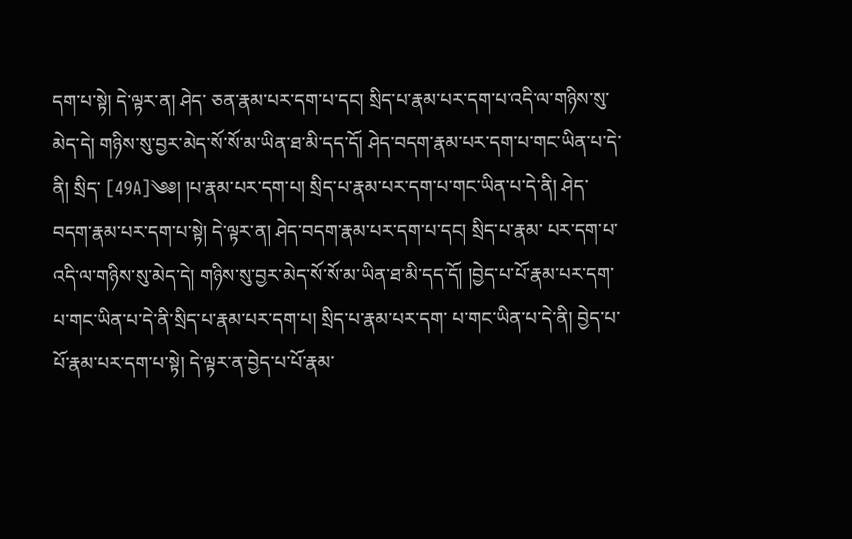དག་པ་སྟེ། དེ་ལྟར་ན། ཤེད་ ཅན་རྣམ་པར་དག་པ་དང། སྲིད་པ་རྣམ་པར་དག་པ་འདི་ལ་གཉིས་སུ་མེད་དེ། གཉིས་སུ་བྱར་མེད་སོ་སོ་མ་ཡིན་ཐ་མི་དད་དོ། ཤེད་བདག་རྣམ་པར་དག་པ་གང་ཡིན་པ་དེ་ནི། སྲིད་ [49A]༄༅། །པ་རྣམ་པར་དག་པ། སྲིད་པ་རྣམ་པར་དག་པ་གང་ཡིན་པ་དེ་ནི། ཤེད་བདག་རྣམ་པར་དག་པ་སྟེ། དེ་ལྟར་ན། ཤེད་བདག་རྣམ་པར་དག་པ་དང། སྲིད་པ་རྣམ་ པར་དག་པ་འདི་ལ་གཉིས་སུ་མེད་དེ། གཉིས་སུ་བྱར་མེད་སོ་སོ་མ་ཡིན་ཐ་མི་དད་དོ། །བྱེད་པ་པོ་རྣམ་པར་དག་པ་གང་ཡིན་པ་དེ་ནི་སྲིད་པ་རྣམ་པར་དག་པ། སྲིད་པ་རྣམ་པར་དག་ པ་གང་ཡིན་པ་དེ་ནི། བྱེད་པ་པོ་རྣམ་པར་དག་པ་སྟེ། དེ་ལྟར་ན་བྱེད་པ་པོ་རྣམ་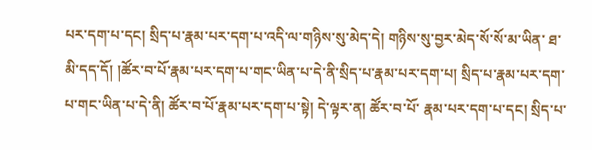པར་དག་པ་དང། སྲིད་པ་རྣམ་པར་དག་པ་འདི་ལ་གཉིས་སུ་མེད་དེ། གཉིས་སུ་བྱར་མེད་སོ་སོ་མ་ཡིན་ ཐ་མི་དད་དོ། །ཚོར་བ་པོ་རྣམ་པར་དག་པ་གང་ཡིན་པ་དེ་ནི་སྲིད་པ་རྣམ་པར་དག་པ། སྲིད་པ་རྣམ་པར་དག་པ་གང་ཡིན་པ་དེ་ནི། ཚོར་བ་པོ་རྣམ་པར་དག་པ་སྟེ། དེ་ལྟར་ན། ཚོར་བ་པོ་ རྣམ་པར་དག་པ་དང། སྲིད་པ་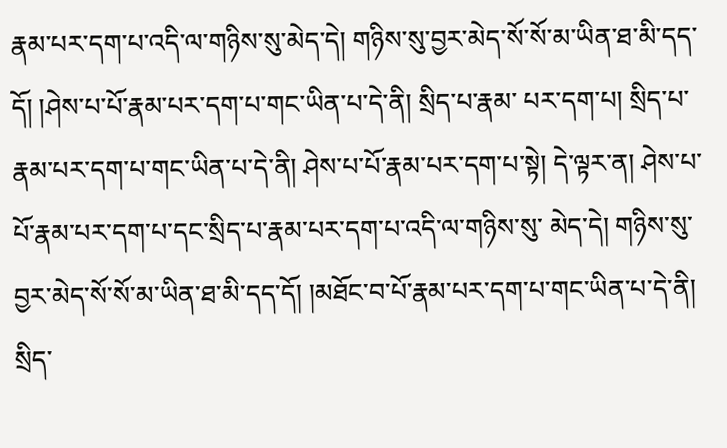རྣམ་པར་དག་པ་འདི་ལ་གཉིས་སུ་མེད་དེ། གཉིས་སུ་བྱར་མེད་སོ་སོ་མ་ཡིན་ཐ་མི་དད་དོ། །ཤེས་པ་པོ་རྣམ་པར་དག་པ་གང་ཡིན་པ་དེ་ནི། སྲིད་པ་རྣམ་ པར་དག་པ། སྲིད་པ་རྣམ་པར་དག་པ་གང་ཡིན་པ་དེ་ནི། ཤེས་པ་པོ་རྣམ་པར་དག་པ་སྟེ། དེ་ལྟར་ན། ཤེས་པ་པོ་རྣམ་པར་དག་པ་དང་སྲིད་པ་རྣམ་པར་དག་པ་འདི་ལ་གཉིས་སུ་ མེད་དེ། གཉིས་སུ་བྱར་མེད་སོ་སོ་མ་ཡིན་ཐ་མི་དད་དོ། །མཐོང་བ་པོ་རྣམ་པར་དག་པ་གང་ཡིན་པ་དེ་ནི། སྲིད་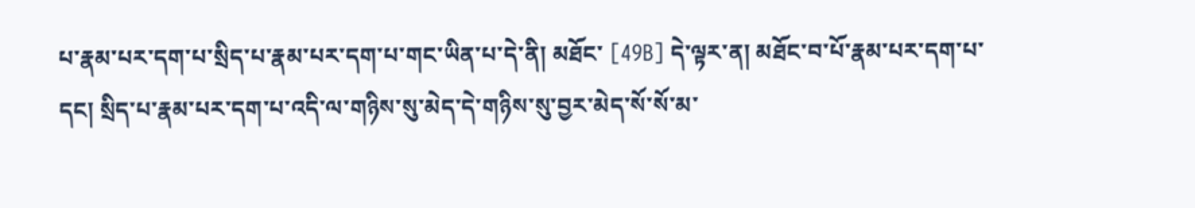པ་རྣམ་པར་དག་པ་སྲིད་པ་རྣམ་པར་དག་པ་གང་ཡིན་པ་དེ་ནི། མཐོང་ [49B] དེ་ལྟར་ན། མཐོང་བ་པོ་རྣམ་པར་དག་པ་དང། སྲིད་པ་རྣམ་པར་དག་པ་འདི་ལ་གཉིས་སུ་མེད་དེ་གཉིས་སུ་བྱར་མེད་སོ་སོ་མ་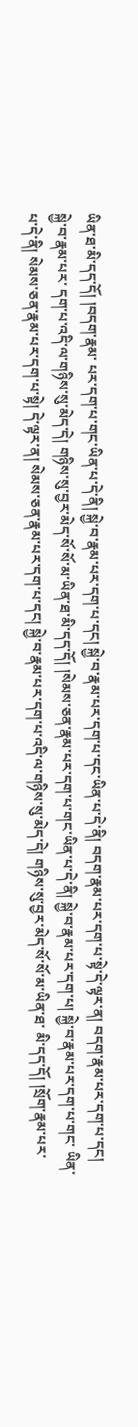ཡིན་ཐ་མི་དད་དོ། །བདག་རྣམ་ པར་དག་པ་གང་ཡིན་པ་དེ་ནི། སྐྱེ་བ་རྣམ་པར་དག་པ་དང། སྐྱེ་བ་རྣམ་པར་དག་པ་དང་ཡིན་པ་དེ་ནི། བདག་རྣམ་པར་དག་པ་སྟེ་དེ་ལྟར་ན། བདག་རྣམ་པར་དག་པ་དང། སྐྱེ་བ་རྣམ་པར་ དག་པ་འདི་ལ་གཉིས་སུ་མེད་དེ། གཉིས་སུ་བྱར་མེད་སོ་སོ་མ་ཡིན་ཐ་མི་དད་དོ། །སེམས་ཅན་རྣམ་པར་དག་པ་གང་ཡིན་པ་དེ་ནི། སྐྱེ་བ་རྣམ་པར་དག་པ། སྐྱེ་བ་རྣམ་པར་དག་པ་གང་ ཡིན་པ་དེ་ནི། སེམས་ཅན་རྣམ་པར་དག་པ་སྟེ། དེ་ལྟར་ན། སེམས་ཅན་རྣམ་པར་དག་པ་དང། སྐྱེ་བ་རྣམ་པར་དག་པ་འདི་ལ་གཉིས་སུ་མེད་དེ། གཉིས་སུ་བྱར་མེད་སོ་སོ་མ་ཡིན་ཐ་ མི་དད་དོ། །སྲོག་རྣམ་པར་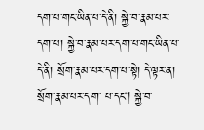དག་པ་གང་ཡིན་པ་དེ་ནི། སྐྱེ་བ་རྣམ་པར་དག་པ། སྐྱེ་བ་རྣམ་པར་དག་པ་གང་ཡིན་པ་དེ་ནི། སྲོག་རྣམ་པར་དག་པ་སྟེ། དེ་ལྟར་ན། སྲོག་རྣམ་པར་དག་ པ་དང། སྐྱེ་བ་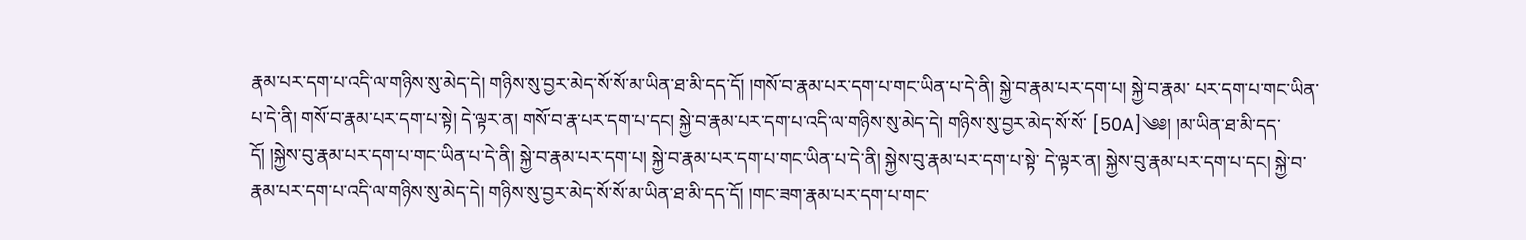རྣམ་པར་དག་པ་འདི་ལ་གཉིས་སུ་མེད་དེ། གཉིས་སུ་བྱར་མེད་སོ་སོ་མ་ཡིན་ཐ་མི་དད་དོ། །གསོ་བ་རྣམ་པར་དག་པ་གང་ཡིན་པ་དེ་ནི། སྐྱེ་བ་རྣམ་པར་དག་པ། སྐྱེ་བ་རྣམ་ པར་དག་པ་གང་ཡིན་པ་དེ་ནི། གསོ་བ་རྣམ་པར་དག་པ་སྟེ། དེ་ལྟར་ན། གསོ་བ་རྣ་པར་དག་པ་དང། སྐྱེ་བ་རྣམ་པར་དག་པ་འདི་ལ་གཉིས་སུ་མེད་དེ། གཉིས་སུ་བྱར་མེད་སོ་སོ་ [50A]༄༅། །མ་ཡིན་ཐ་མི་དད་དོ། །སྐྱེས་བུ་རྣམ་པར་དག་པ་གང་ཡིན་པ་དེ་ནི། སྐྱེ་བ་རྣམ་པར་དག་པ། སྐྱེ་བ་རྣམ་པར་དག་པ་གང་ཡིན་པ་དེ་ནི། སྐྱེས་བུ་རྣམ་པར་དག་པ་སྟེ་ དེ་ལྟར་ན། སྐྱེས་བུ་རྣམ་པར་དག་པ་དང། སྐྱེ་བ་རྣམ་པར་དག་པ་འདི་ལ་གཉིས་སུ་མེད་དེ། གཉིས་སུ་བྱར་མེད་སོ་སོ་མ་ཡིན་ཐ་མི་དད་དོ། །གང་ཟག་རྣམ་པར་དག་པ་གང་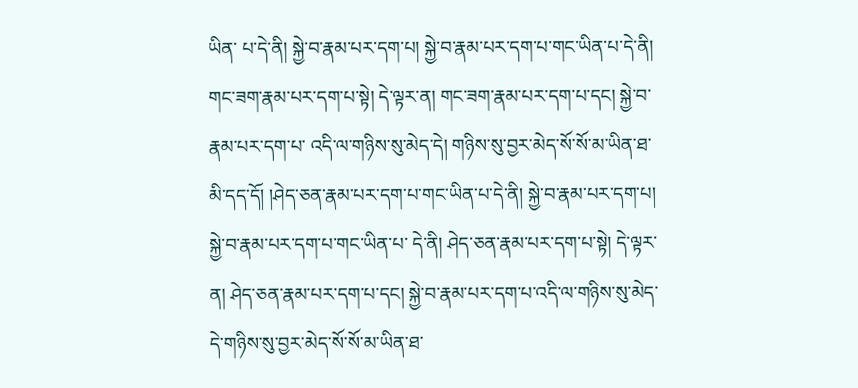ཡིན་ པ་དེ་ནི། སྐྱེ་བ་རྣམ་པར་དག་པ། སྐྱེ་བ་རྣམ་པར་དག་པ་གང་ཡིན་པ་དེ་ནི། གང་ཟག་རྣམ་པར་དག་པ་སྟེ། དེ་ལྟར་ན། གང་ཟག་རྣམ་པར་དག་པ་དང། སྐྱེ་བ་རྣམ་པར་དག་པ་ འདི་ལ་གཉིས་སུ་མེད་དེ། གཉིས་སུ་བྱར་མེད་སོ་སོ་མ་ཡིན་ཐ་མི་དད་དོ། །ཤེད་ཅན་རྣམ་པར་དག་པ་གང་ཡིན་པ་དེ་ནི། སྐྱེ་བ་རྣམ་པར་དག་པ། སྐྱེ་བ་རྣམ་པར་དག་པ་གང་ཡིན་པ་ དེ་ནི། ཤེད་ཅན་རྣམ་པར་དག་པ་སྟེ། དེ་ལྟར་ན། ཤེད་ཅན་རྣམ་པར་དག་པ་དང། སྐྱེ་བ་རྣམ་པར་དག་པ་འདི་ལ་གཉིས་སུ་མེད་དེ་གཉིས་སུ་བྱར་མེད་སོ་སོ་མ་ཡིན་ཐ་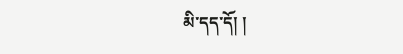མི་དད་དོ། །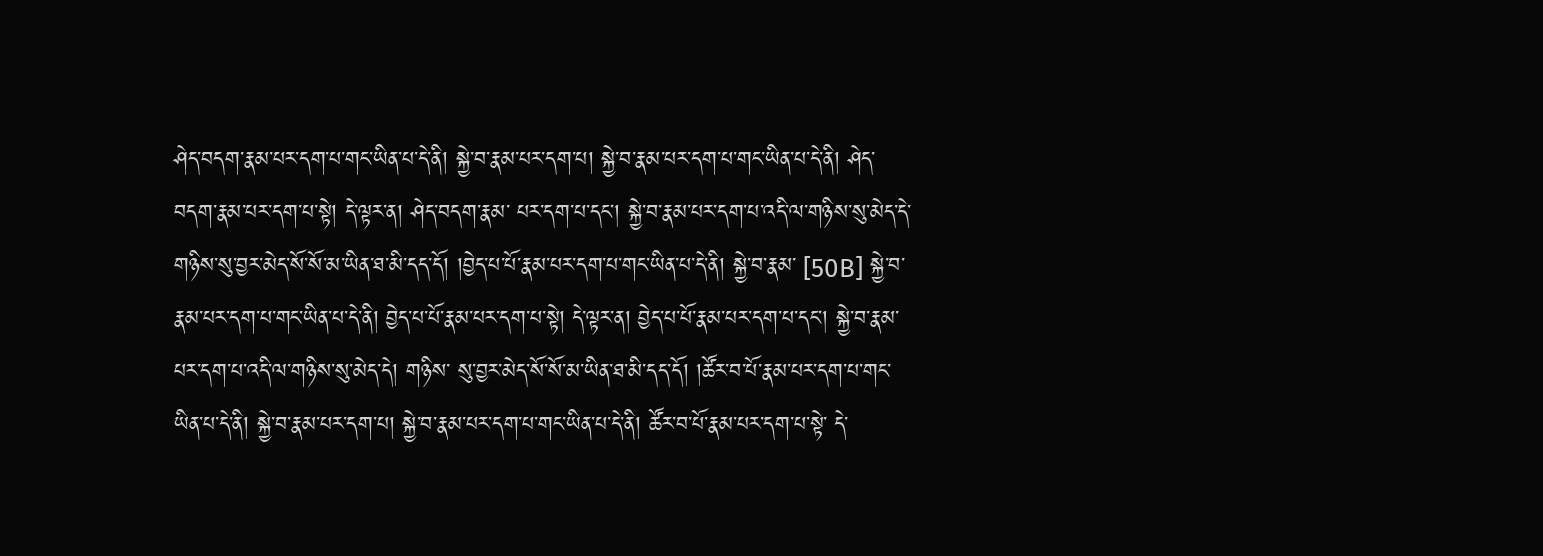ཤེད་བདག་རྣམ་པར་དག་པ་གང་ཡིན་པ་དེ་ནི། སྐྱེ་བ་རྣམ་པར་དག་པ། སྐྱེ་བ་རྣམ་པར་དག་པ་གང་ཡིན་པ་དེ་ནི། ཤེད་བདག་རྣམ་པར་དག་པ་སྟེ། དེ་ལྟར་ན། ཤེད་བདག་རྣམ་ པར་དག་པ་དང། སྐྱེ་བ་རྣམ་པར་དག་པ་འདི་ལ་གཉིས་སུ་མེད་དེ་གཉིས་སུ་བྱར་མེད་སོ་སོ་མ་ཡིན་ཐ་མི་དད་དོ། །བྱེད་པ་པོ་རྣམ་པར་དག་པ་གང་ཡིན་པ་དེ་ནི། སྐྱེ་བ་རྣམ་ [50B] སྐྱེ་བ་རྣམ་པར་དག་པ་གང་ཡིན་པ་དེ་ནི། བྱེད་པ་པོ་རྣམ་པར་དག་པ་སྟེ། དེ་ལྟར་ན། བྱེད་པ་པོ་རྣམ་པར་དག་པ་དང། སྐྱེ་བ་རྣམ་པར་དག་པ་འདི་ལ་གཉིས་སུ་མེད་དེ། གཉིས་ སུ་བྱར་མེད་སོ་སོ་མ་ཡིན་ཐ་མི་དད་དོ། །ཚོར་བ་པོ་རྣམ་པར་དག་པ་གང་ཡིན་པ་དེ་ནི། སྐྱེ་བ་རྣམ་པར་དག་པ། སྐྱེ་བ་རྣམ་པར་དག་པ་གང་ཡིན་པ་དེ་ནི། ཚོར་བ་པོ་རྣམ་པར་དག་པ་སྟེ་ དེ་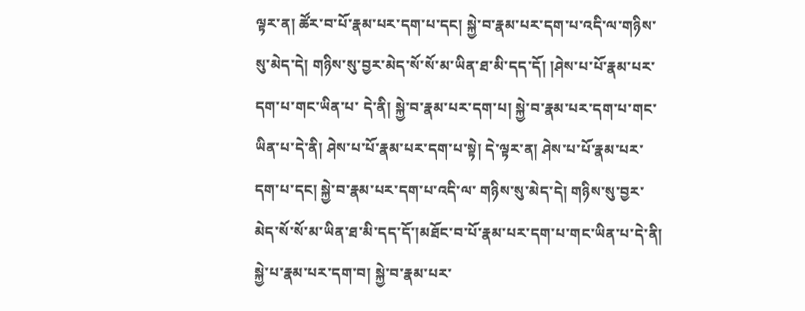ལྟར་ན། ཚོར་བ་པོ་རྣམ་པར་དག་པ་དང། སྐྱེ་བ་རྣམ་པར་དག་པ་འདི་ལ་གཉིས་སུ་མེད་དེ། གཉིས་སུ་བྱར་མེད་སོ་སོ་མ་ཡིན་ཐ་མི་དད་དོ། །ཤེས་པ་པོ་རྣམ་པར་དག་པ་གང་ཡིན་པ་ དེ་ནི། སྐྱེ་བ་རྣམ་པར་དག་པ། སྐྱེ་བ་རྣམ་པར་དག་པ་གང་ཡིན་པ་དེ་ནི། ཤེས་པ་པོ་རྣམ་པར་དག་པ་སྟེ། དེ་ལྟར་ན། ཤེས་པ་པོ་རྣམ་པར་དག་པ་དང། སྐྱེ་བ་རྣམ་པར་དག་པ་འདི་ལ་ གཉིས་སུ་མེད་དེ། གཉིས་སུ་བྱར་མེད་སོ་སོ་མ་ཡིན་ཐ་མི་དད་དོ་།མཐོང་བ་པོ་རྣམ་པར་དག་པ་གང་ཡིན་པ་དེ་ནི། སྐྱེ་པ་རྣམ་པར་དག་བ། སྐྱེ་བ་རྣམ་པར་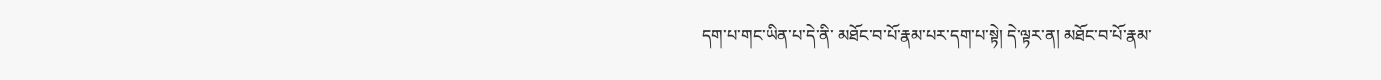དག་པ་གང་ཡིན་པ་དེ་ནི་ མཐོང་བ་པོ་རྣམ་པར་དག་པ་སྟེ། དེ་ལྟར་ན། མཐོང་བ་པོ་རྣམ་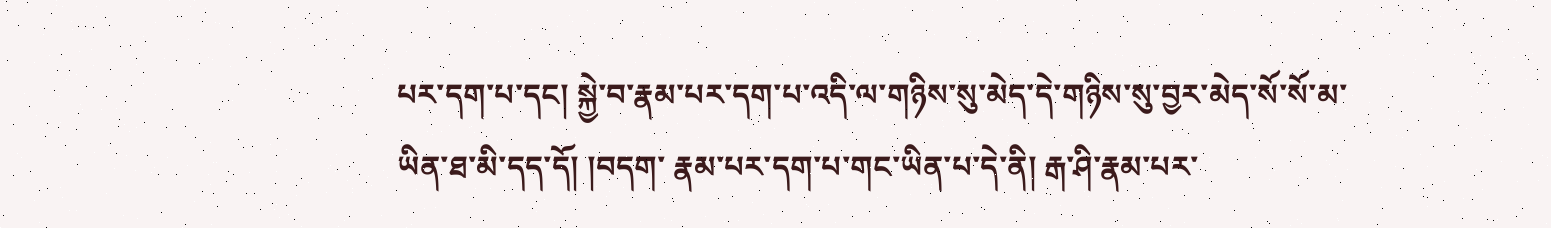པར་དག་པ་དང། སྐྱེ་བ་རྣམ་པར་དག་པ་འདི་ལ་གཉིས་སུ་མེད་དེ་གཉིས་སུ་བྱར་མེད་སོ་སོ་མ་ཡིན་ཐ་མི་དད་དོ། །བདག་ རྣམ་པར་དག་པ་གང་ཡིན་པ་དེ་ནི། རྒ་ཤི་རྣམ་པར་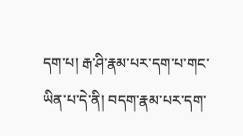དག་པ། རྒ་ཤི་རྣམ་པར་དག་པ་གང་ཡིན་པ་དེ་ནི། བདག་རྣམ་པར་དག་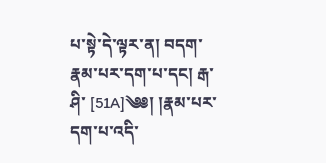པ་སྟེ་དེ་ལྟར་ན། བདག་རྣམ་པར་དག་པ་དང། རྒ་ཤི་ [51A]༄༅། །རྣམ་པར་དག་པ་འདི་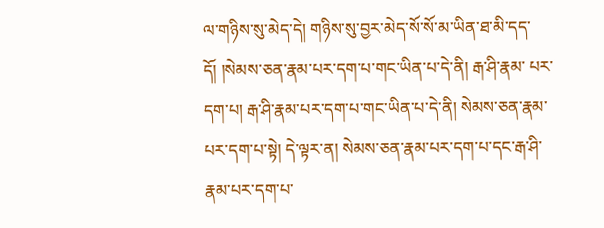ལ་གཉིས་སུ་མེད་དེ། གཉིས་སུ་བྱར་མེད་སོ་སོ་མ་ཡིན་ཐ་མི་དད་དོ། །སེམས་ཅན་རྣམ་པར་དག་པ་གང་ཡིན་པ་དེ་ནི། རྒ་ཤི་རྣམ་ པར་དག་པ། རྒ་ཤི་རྣམ་པར་དག་པ་གང་ཡིན་པ་དེ་ནི། སེམས་ཅན་རྣམ་པར་དག་པ་སྟེ། དེ་ལྟར་ན། སེམས་ཅན་རྣམ་པར་དག་པ་དང་རྒ་ཤི་རྣམ་པར་དག་པ་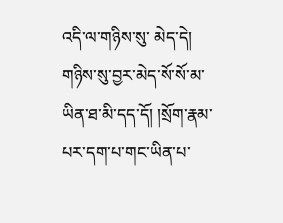འདི་ལ་གཉིས་སུ་ མེད་དེ། གཉིས་སུ་བྱར་མེད་སོ་སོ་མ་ཡིན་ཐ་མི་དད་དོ། །སྲོག་རྣམ་པར་དག་པ་གང་ཡིན་པ་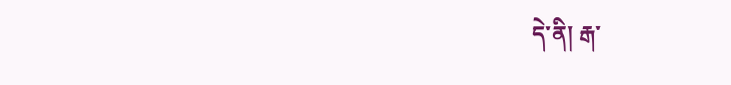དེ་ནི། རྒ་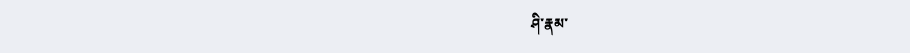ཤི་རྣམ་